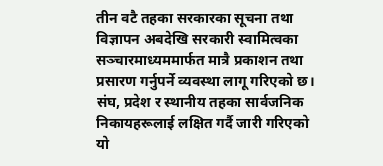तीन वटै तहका सरकारका सूचना तथा विज्ञापन अबदेखि सरकारी स्वामित्वका सञ्चारमाध्यममार्फत मात्रै प्रकाशन तथा प्रसारण गर्नुपर्ने व्यवस्था लागू गरिएको छ। संघ, प्रदेश र स्थानीय तहका सार्वजनिक निकायहरूलाई लक्षित गर्दै जारी गरिएको यो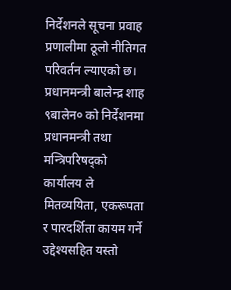निर्देशनले सूचना प्रवाह प्रणालीमा ठूलो नीतिगत परिवर्तन ल्याएको छ।
प्रधानमन्त्री बालेन्द्र शाह ९बालेन० को निर्देशनमा प्रधानमन्त्री तथा मन्त्रिपरिषद्को कार्यालय ले मितव्ययिता, एकरूपता र पारदर्शिता कायम गर्ने उद्देश्यसहित यस्तो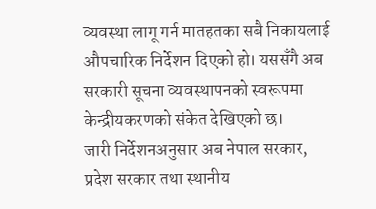व्यवस्था लागू गर्न मातहतका सबै निकायलाई औपचारिक निर्देशन दिएको हो। यससँगै अब सरकारी सूचना व्यवस्थापनको स्वरूपमा केन्द्रीयकरणको संकेत देखिएको छ।
जारी निर्देशनअनुसार अब नेपाल सरकार, प्रदेश सरकार तथा स्थानीय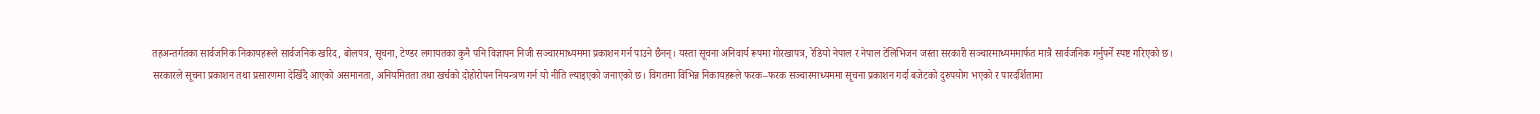तहअन्तर्गतका सार्वजनिक निकायहरूले सार्वजनिक खरिद, बोलपत्र, सूचना, टेण्डर लगायतका कुनै पनि विज्ञापन निजी सञ्चारमाध्यममा प्रकाशन गर्न पाउने छैनन्। यस्ता सूचना अनिवार्य रूपमा गोरखापत्र, रेडियो नेपाल र नेपाल टेलिभिजन जस्ता सरकारी सञ्चारमाध्यममार्फत मात्रै सार्वजनिक गर्नुपर्ने स्पष्ट गरिएको छ।
सरकारले सूचना प्रकाशन तथा प्रसारणमा देखिँदै आएको असमानता, अनियमितता तथा खर्चको दोहोरोपन नियन्त्रण गर्न यो नीति ल्याइएको जनाएको छ। विगतमा विभिन्न निकायहरूले फरक–फरक सञ्चारमाध्यममा सूचना प्रकाशन गर्दा बजेटको दुरुपयोग भएको र पारदर्शितामा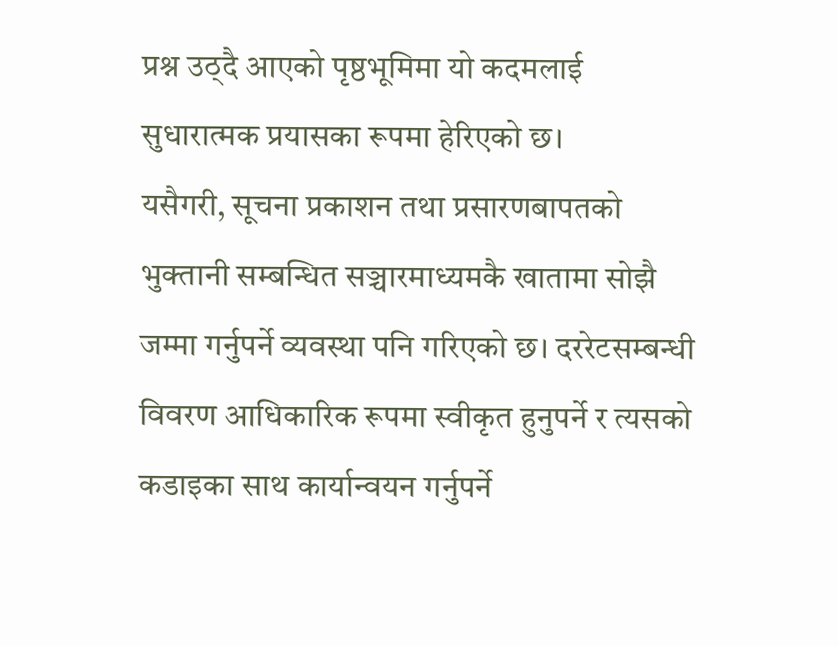प्रश्न उठ्दै आएको पृष्ठभूमिमा यो कदमलाई सुधारात्मक प्रयासका रूपमा हेरिएको छ।
यसैगरी, सूचना प्रकाशन तथा प्रसारणबापतको भुक्तानी सम्बन्धित सञ्चारमाध्यमकै खातामा सोझै जम्मा गर्नुपर्ने व्यवस्था पनि गरिएको छ। दररेटसम्बन्धी विवरण आधिकारिक रूपमा स्वीकृत हुनुपर्ने र त्यसको कडाइका साथ कार्यान्वयन गर्नुपर्ने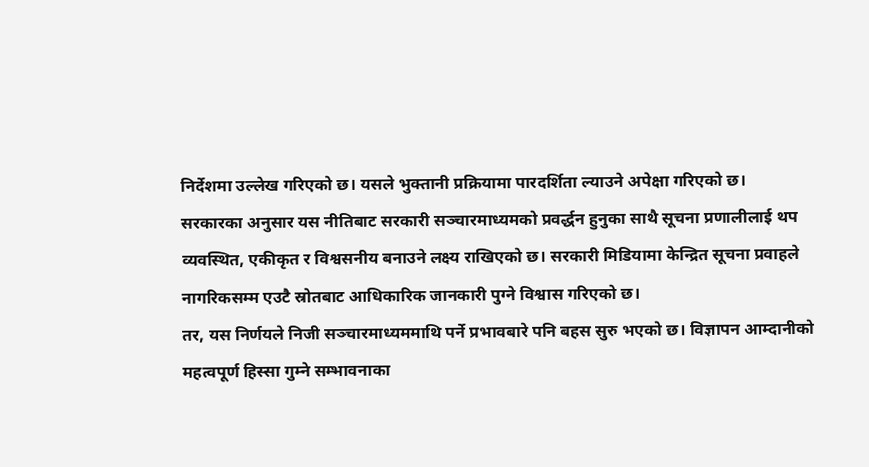निर्देशमा उल्लेख गरिएको छ। यसले भुक्तानी प्रक्रियामा पारदर्शिता ल्याउने अपेक्षा गरिएको छ।
सरकारका अनुसार यस नीतिबाट सरकारी सञ्चारमाध्यमको प्रवर्द्धन हुनुका साथै सूचना प्रणालीलाई थप व्यवस्थित, एकीकृत र विश्वसनीय बनाउने लक्ष्य राखिएको छ। सरकारी मिडियामा केन्द्रित सूचना प्रवाहले नागरिकसम्म एउटै स्रोतबाट आधिकारिक जानकारी पुग्ने विश्वास गरिएको छ।
तर, यस निर्णयले निजी सञ्चारमाध्यममाथि पर्ने प्रभावबारे पनि बहस सुरु भएको छ। विज्ञापन आम्दानीको महत्वपूर्ण हिस्सा गुम्ने सम्भावनाका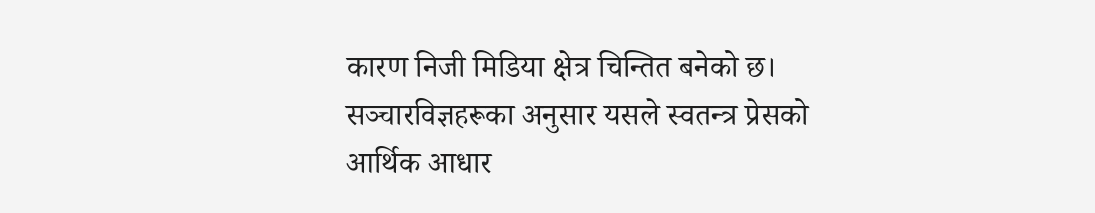कारण निजी मिडिया क्षेत्र चिन्तित बनेको छ। सञ्चारविज्ञहरूका अनुसार यसले स्वतन्त्र प्रेसको आर्थिक आधार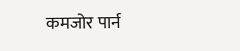कमजोर पार्न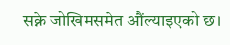सक्ने जोखिमसमेत औंल्याइएको छ।